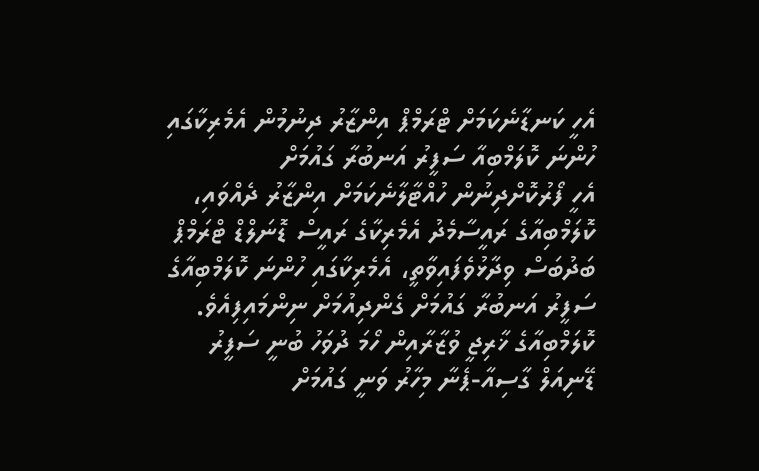އެހީ ކަނޑާނެކަމަށް ޓްރަމްޕް އިންޒާރު ދިނުމުން އެމެރިކާގައި ހުންނަ ކޮލަމްބިއާ ސަފީރު އަނބުރާ ގައުމަށް
އެހީ ފޯރުކޮށްދިނުން ހުއްޓާލާނެކަމަށް އިންޒާރު ދެއްވައި، ކޮލަމްބިއާގެ ރައީސާމެދު އެމެރިކާގެ ރައީސް ޑޮނަލްޑް ޓްރަމްޕް ބަދުބަސް ވިދާޅުވެފައިވާތީ، އެމެރިކާގައި ހުންނަ ކޮލަމްބިއާގެ ސަފީރު އަނބުރާ ގައުމަށް ގެންދިއުމަށް ނިންމައިފިއެވެ. ކޮލަމްބިއާގެ ޚާރިޖީ ވުޒާރާއިން ހޯމަ ދުވަހު ބުނީ ސަފީރު ޑޭނިއަލް ގާސިއާ-ޕެނާ މިހާރު ވަނީ ގައުމަށް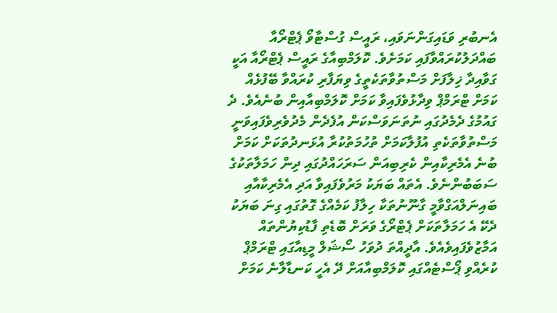އެނބުރި ވަޑައިގަންނަވައި، ރައީސް ގުސްޓާވޯ ޕެޓްރޯއާ ބައްދަލުކުރައްވާފައި ކަމަށެވެ. ކޮލަމްބިއާގެ ރައީސް ޕެޓްރޯއާ އަކީ ގަވާއިދާ ޚިލާފަށް މަސްތުވާތަކެތީގެ ވިޔަފާރި ކުރައްވާ ބޭފުޅެއް ކަމަށް ޓްރަމްޕް ވިދާޅުވެފައިވާ ކަމަށް ކޮލަމްބިއާއިން ބުނެއެވެ. ދެ ގައުމުގެ ދެމެދުގައި ނުތަނަވަސްކަން އުފެދެން މެދުވެރިވެފައިވަނީ މަސްތުވާތަކެތި އުފުލާކަމަށް ތުހުމަތުކުރާ އުޅަނދުތަކަށް ކަމަށް ބުނެ އެމެރިކާއިން ކެރިބިއަން ސަރަހައްދުގައި ދިން ހަމަލާތަކުގެ ސަބަބުންނެވެ. އެތައް ބަޔަކު މަރުވެފައިވާ އަދި އެމެރިކާއާއި ބައިނަލްއަގްވާމީ ގާނޫނުތަކާ ހިލާފު ކަމެއްގެ ގޮތުގައި ގިނަ ބަޔަކު ދެކޭ އެ ހަމަލާތަކަށް ޕެޓްރޯގެ ވަރަށް ބޮޑެތި ފާޑުކިޔުންތައް އަމާޒުވެފައިވެއެވެ. އާދީއްތަ ދުވަހު ސޯޝަލް މީޑިއާގައި ޓްރަމްޕް ކުރެއްވި ޕޯސްޓެއްގައި ކޮލަމްބިއާއަށް ދޭ އެހީ ކަނޑާލާނެ ކަމަށް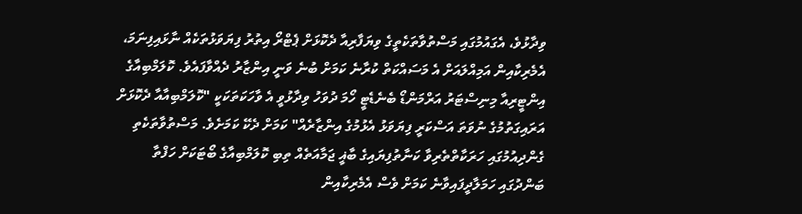ވިދާޅުވެ، އެގައުމުގައި މަސްތުވާތަކެތީގެ ވިޔަފާރިއާ ދެކޮޅަށް ޕެޓްރޯ އިތުރު ފިޔަވަޅުތަކެއް ނާޅައިފިނަމަ، އެމެރިކާއިން އަމިއްލައަށް އެ މަސައްކަތް ކުރާނެ ކަމަށް ބުނެ ވަނީ އިންޒާރު ދެއްވާފައެވެ. ކޮލަމްބިއާގެ އިންޓީރިއާ މިނިސްޓަރު އަރްމަންޑޯ ބެނެޑެޓީ ހޯމަ ދުވަހު ވިދާޅުވީ އެ ވާހަކަތަކަކީ "ކޮލަމްބިއާއާ ދެކޮޅަށް އަރައިގަތުމުގެ ނުވަތަ އަސްކަރީ ފިޔަވަޅު އެޅުމުގެ އިންޒާރެއް" ކަމަށް ދެކޭ ކަމަށެވެ. މަސްތުވާތަކެތި ގެންދިއުމުގައި ހަރަކާތްތެރިވާ ކަނާތުފިޔައިގެ ބާޣީ ޖަމާއަތެއް ތިބި ކޮލަމްބިއާގެ ބޯޓަކަށް ހަފްތާ ބަންދުގައި ހަމަލާދީފައިވާނެ ކަމަށް ވެސް އެމެރިކާއިން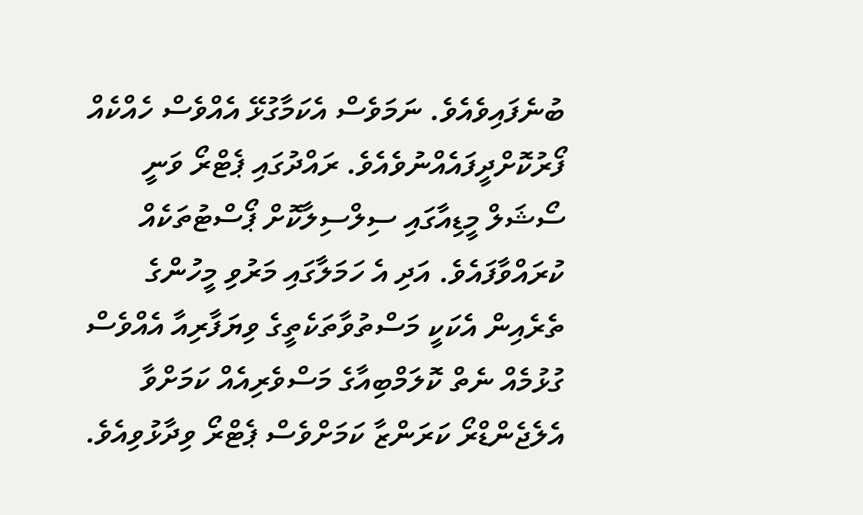ބުނެފައިވެއެވެ. ނަމަވެސް އެކަމާގުޅޭ އެއްވެސް ހެއްކެއް ފޯރުކޮށްދީފައެއްނުވެއެވެ. ރައްދުގައި ޕެޓްރޯ ވަނީ ސޯޝަލް މީޑިއާގައި ސިލްސިލާކޮށް ޕޯސްޓުތަކެއް ކުރައްވާފައެވެ. އަދި އެ ހަމަލާގައި މަރުވި މީހުންގެ ތެރެއިން އެކަކީ މަސްތުވާތަކެތީގެ ވިޔަފާރިއާ އެއްވެސް ގުޅުމެއް ނެތް ކޮލަމްބިއާގެ މަސްވެރިއެއް ކަމަށްވާ އެލެޖެންޑްރޯ ކަރަންޒާ ކަމަށްވެސް ޕެޓްރޯ ވިދާޅުވިއެވެ.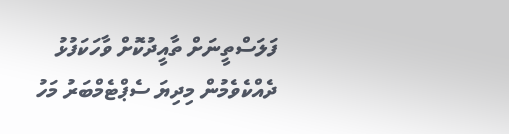ފަލަސްތީނަށް ތާއީދުކޮށް ވާހަކަފުޅު ދެއްކެވެމުން މިދިޔަ ސެޕްޓެމްބަރު މަހު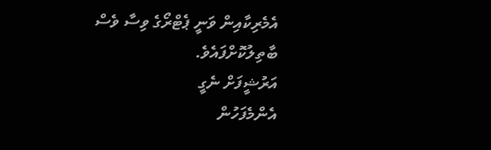އެމެރިކާއިން ވަނީ ޕެޓްރޯގެ ވިސާ ވެސް ބާތިލުކޮށްފައެވެ.
އަރުޝީފަށް ނެގީ
އެންމެފަހުން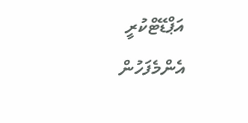އަޕްޑޭޓްކުރީ
އެންމެފަހުން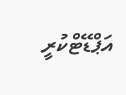އަޕްޑޭޓްކުރީ